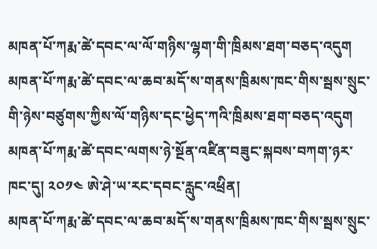མཁན་པོ་ཀརྨ་ཚེ་དབང་ལ་ལོ་གཉིས་ལྷག་གི་ཁྲིམས་ཐག་བཅད་འདུག
མཁན་པོ་ཀརྨ་ཚེ་དབང་ལ་ཆབ་མདོ་ས་གནས་ཁྲིམས་ཁང་གིས་སྦས་སྲུང་གི་ཉེས་བཙུགས་ཀྱིས་ལོ་གཉིས་དང་ཕྱེད་ཀའི་ཁྲིམས་ཐག་བཅད་འདུག
མཁན་པོ་ཀརྨ་ཚེ་དབང་ལགས་ཉེ་སྔོན་འཛིན་བཟུང་སྐབས་བཀག་ཉར་ཁང་དུ། ༢༠༡༤ ཨེ་ཤེ་ཡ་རང་དབང་རླུང་འཕྲིན།
མཁན་པོ་ཀརྨ་ཚེ་དབང་ལ་ཆབ་མདོ་ས་གནས་ཁྲིམས་ཁང་གིས་སྦས་སྲུང་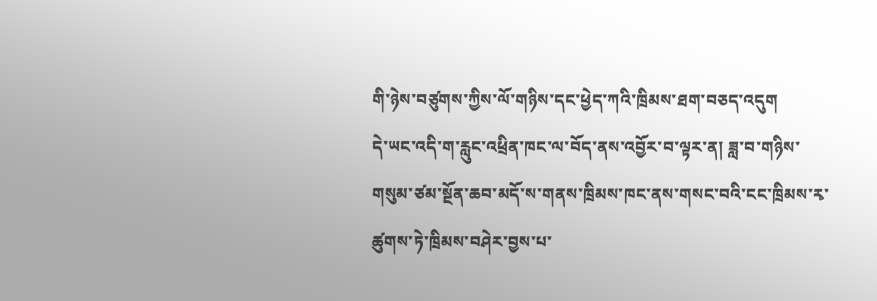གི་ཉེས་བཙུགས་ཀྱིས་ལོ་གཉིས་དང་ཕྱེད་ཀའི་ཁྲིམས་ཐག་བཅད་འདུག
དེ་ཡང་འདི་ག་རླུང་འཕྲིན་ཁང་ལ་བོད་ནས་འབྱོར་བ་ལྟར་ན། ཟླ་བ་གཉིས་གསུམ་ཙམ་སྔོན་ཆབ་མདོ་ས་གནས་ཁྲིམས་ཁང་ནས་གསང་བའི་ངང་ཁྲིམས་རྭ་ཚུགས་ཏེ་ཁྲིམས་བཤེར་བྱས་པ་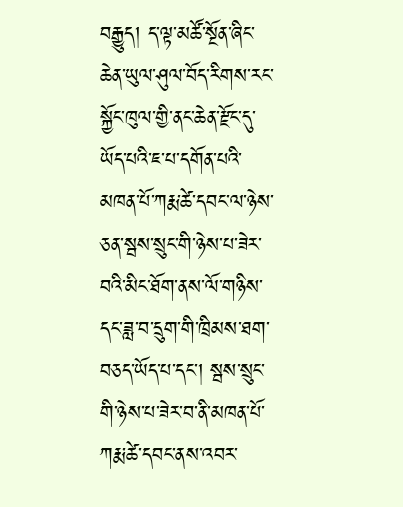བརྒྱུད། ད་ལྟ་མཚོ་སྔོན་ཞིང་ཆེན་ཡུལ་ཤུལ་བོད་རིགས་རང་སྐྱོང་ཁུལ་གྱི་ནང་ཆེན་རྫོང་དུ་ཡོད་པའི་ཇ་པ་དགོན་པའི་མཁན་པོ་ཀརྨ་ཚེ་དབང་ལ་ཉེས་ཅན་སྦས་སྲུང་གི་ཉེས་པ་ཟེར་བའི་མིང་ཐོག་ནས་ལོ་གཉིས་དང་ཟླ་བ་དྲུག་གི་ཁྲིམས་ཐག་བཅད་ཡོད་པ་དང་། སྦས་སྲུང་གི་ཉེས་པ་ཟེར་བ་ནི་མཁན་པོ་ཀརྨ་ཚེ་དབང་ནས་འབར་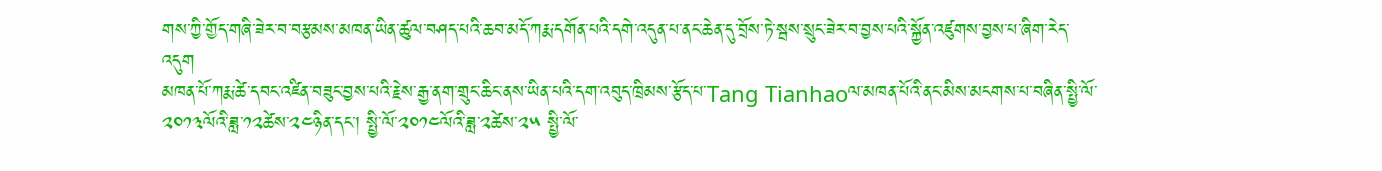གས་ཀྱི་གྱོད་གཞི་ཟེར་བ་བརྩམས་མཁན་ཡིན་ཚུལ་བཤད་པའི་ཆབ་མདོ་ཀརྨ་དགོན་པའི་དགེ་འདུན་པ་ནང་ཆེན་དུ་བྲོས་ཏེ་སྦས་སྲུང་ཟེར་བ་བྱས་པའི་སྐྱོན་འཛུགས་བྱས་པ་ཞིག་རེད་འདུག
མཁན་པོ་ཀརྨ་ཚེ་དབང་འཛིན་བཟུང་བྱས་པའི་རྗེས་རྒྱ་ནག་གྲུང་ཆིང་ནས་ཡིན་པའི་དག་འབུད་ཁྲིམས་རྩོད་པ་Tang Tianhaoལ་མཁན་པོའི་ནང་མིས་མངགས་པ་བཞིན་སྤྱི་ལོ་༢༠༡༣ལོའི་ཟླ་༡༢ཚེས་༢༤ཉིན་དང་། སྤྱི་ལོ་༢༠༡༤ལོའི་ཟླ་༢ཚེས་༢༥ སྤྱི་ལོ་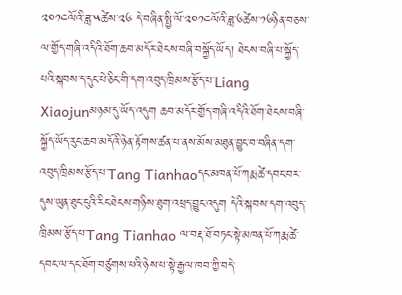༢༠༡༤ལོའི་ཟླ་༥ཚེས་༢༦ དེ་བཞིན་སྤྱི་ལོ་༢༠༡༤ལོའི་ཟླ་༦ཚེས་༡༦ཉིན་བཅས་ལ་གྱོད་གཞི་འདིའི་ཐོག་ཆབ་མདོར་ཐེངས་བཞི་བསྐྱོད་ཡོད། ཐེངས་བཞི་པ་སྐྱོད་པའི་སྐབས་ད་དུང་པེ་ཅིང་གི་དག་འབུད་ཁྲིམས་རྩོད་པ་Liang Xiaojunམཉམ་དུ་ཡོད་འདུག ཆབ་མདོར་གྱོད་གཞི་འདིའི་ཐོག་ཐེངས་བཞི་སྐྱོད་ཡོད་རུང་ཆབ་མདོའི་ཉེན་རྟོགས་ཚན་པ་ནས་མོས་མཐུན་བྱུང་བ་བཞིན་དག་འབུད་ཁྲིམས་རྩོད་པ་Tang Tianhaoདང་མཁན་པོ་ཀརྨ་ཚེ་དབང་བར་དུས་ཡུན་ཐུང་ངུའི་རིང་ཐེངས་གཉིས་ཐུག་འཕྲད་བྱུང་འདུག དེའི་སྐབས་དག་འབུད་ཁྲིམས་རྩོད་པ་Tang Tianhao ལ་བརྡ་ཐོ་བཏང་སྟེ་མཁན་པོ་ཀརྨ་ཚེ་དབང་ལ་དང་ཐོག་བཙུགས་པའི་ཉེས་པ་སྟེ་རྒྱལ་ཁབ་ཀྱི་བདེ་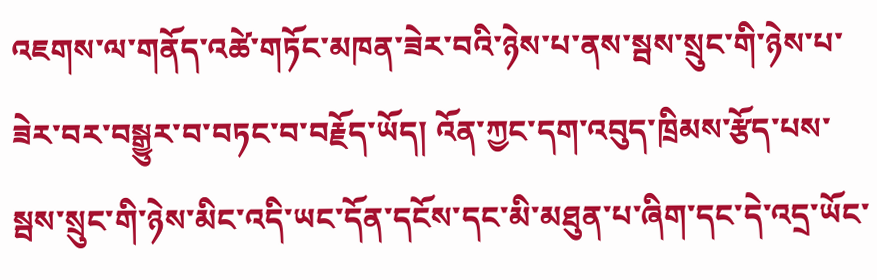འཇགས་ལ་གནོད་འཚེ་གཏོང་མཁན་ཟེར་བའི་ཉེས་པ་ནས་སྦས་སྲུང་གི་ཉེས་པ་ཟེར་བར་བསྒྱུར་བ་བཏང་བ་བརྗོད་ཡོད། འོན་ཀྱང་དག་འབུད་ཁྲིམས་རྩོད་པས་སྦས་སྲུང་གི་ཉེས་མིང་འདི་ཡང་དོན་དངོས་དང་མི་མཐུན་པ་ཞིག་དང་དེ་འདྲ་ཡོང་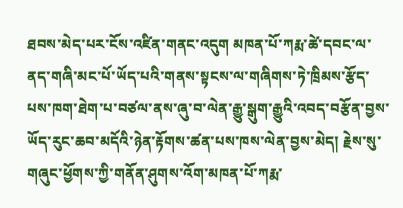ཐབས་མེད་པར་ངོས་འཛིན་གནང་འདུག མཁན་པོ་ཀརྨ་ཚེ་དབང་ལ་ནད་གཞི་མང་པོ་ཡོད་པའི་གནས་སྟངས་ལ་གཞིགས་ཏེ་ཁྲིམས་རྩོད་པས་ཁག་ཐེག་པ་བཙལ་ནས་ཞུ་བ་ལེན་རྒྱུ་སྒུག་རྒྱུའི་འབད་བརྩོན་བྱས་ཡོད་རུང་ཆབ་མདོའི་ཉེན་རྟོགས་ཚན་པས་ཁས་ལེན་བྱས་མེད། རྗེས་སུ་གཞུང་ཕྱོགས་ཀྱི་གནོན་ཤུགས་འོག་མཁན་པོ་ཀརྨ་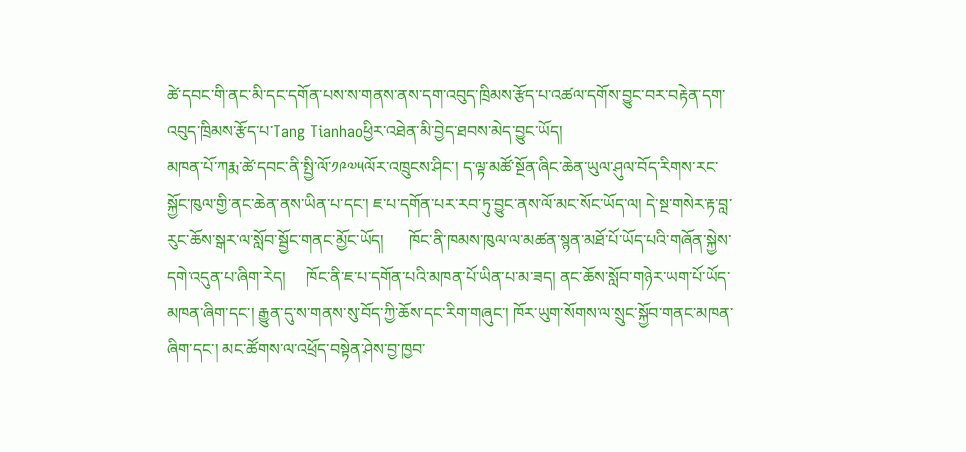ཚེ་དབང་གི་ནང་མི་དང་དགོན་པས་ས་གནས་ནས་དག་འབུད་ཁྲིམས་རྩོད་པ་འཚལ་དགོས་བྱུང་བར་བརྟེན་དག་འབུད་ཁྲིམས་རྩོད་པ་Tang Tianhaoཕྱིར་འཐེན་མི་བྱེད་ཐབས་མེད་བྱུང་ཡོད།
མཁན་པོ་ཀརྨ་ཚེ་དབང་ནི་སྤྱི་ལོ་༡༩༧༥ལོར་འཁྲུངས་ཤིང་། ད་ལྟ་མཚོ་སྔོན་ཞིང་ཆེན་ཡུལ་ཤུལ་བོད་རིགས་རང་སྐྱོང་ཁུལ་གྱི་ནང་ཆེན་ནས་ཡིན་པ་དང་། ཇ་པ་དགོན་པར་རབ་ཏུ་བྱུང་ནས་ལོ་མང་སོང་ཡོད་ལ། དེ་སྔ་གསེར་རྟ་བླ་རུང་ཆོས་སྒར་ལ་སློབ་སྦྱོང་གནང་མྱོང་ཡོད།      ཁོང་ནི་ཁམས་ཁུལ་ལ་མཚན་སྙན་མཐོ་པོ་ཡོད་པའི་གཞོན་སྐྱེས་དགེ་འདུན་པ་ཞིག་རེད།     ཁོང་ནི་ཇ་པ་དགོན་པའི་མཁན་པོ་ཡིན་པ་མ་ཟད། ནང་ཆོས་སློབ་གཉེར་ཡག་པོ་ཡོད་མཁན་ཞིག་དང་། རྒྱུན་དུ་ས་གནས་སུ་བོད་ཀྱི་ཆོས་དང་རིག་གཞུང་། ཁོར་ཡུག་སོགས་ལ་སྲུང་སྐྱོབ་གནང་མཁན་ཞིག་དང་། མང་ཚོགས་ལ་འཕྲོད་བསྟེན་ཤེས་བྱ་ཁྱབ་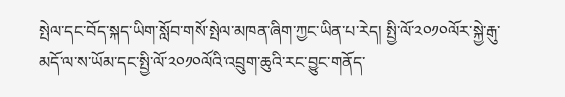སྤེལ་དང་བོད་སྐད་ཡིག་སློབ་གསོ་སྤེལ་མཁན་ཞིག་ཀྱང་ཡིན་པ་རེད། སྤྱི་ལོ་༢༠༡༠ལོར་སྐྱེ་རྒུ་མདོ་ལ་ས་ཡོམ་དང་སྤྱི་ལོ་༢༠༡༠ལོའི་འབྲུག་ཆུའི་རང་བྱུང་གནོད་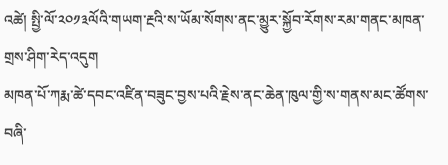འཚེ། སྤྱི་ལོ་༢༠༡༣ལོའི་གཡག་རྔའི་ས་ཡོམ་སོགས་ནང་མྱུར་སྐྱོབ་རོགས་རམ་གནང་མཁན་གྲས་ཤིག་རེད་འདུག
མཁན་པོ་ཀརྨ་ཚེ་དབང་འཛིན་བཟུང་བྱས་པའི་རྗེས་ནང་ཆེན་ཁུལ་གྱི་ས་གནས་མང་ཚོགས་བཞི་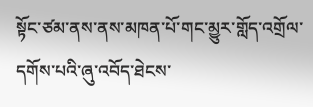སྟོང་ཙམ་ནས་ནས་མཁན་པོ་གང་མྱུར་གློད་འགྲོལ་དགོས་པའི་ཞུ་འབོད་ཐེངས་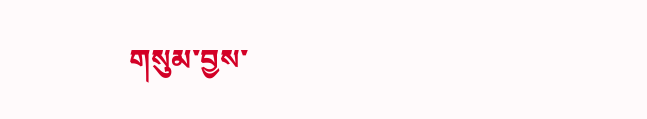གསུམ་བྱས་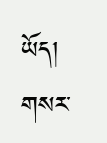ཡོད།
གསར་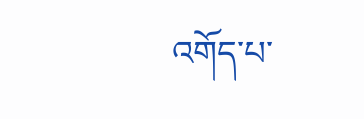འགོད་པ་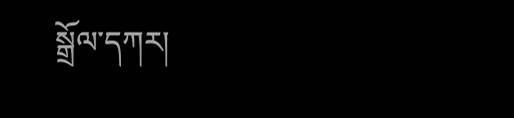སྒྲོལ་དཀར།